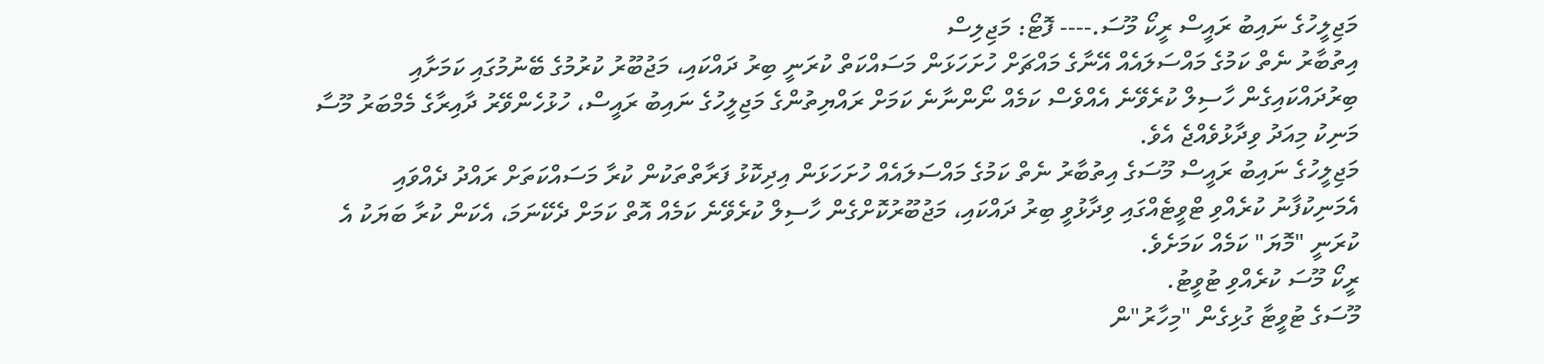މަޖިލީހުގެ ނައިބު ރައީސް ރީކޯ މޫސަ.---- ފޮޓޯ: މަޖިލިސް
އިތުބާރު ނެތް ކަމުގެ މައްސަލައެއް އޭނާގެ މައްޗަށް ހުށަހަޅަން މަސައްކަތް ކުރަނީ ބިރު ދައްކައި، މަޖުބޫރު ކުރުމުގެ ބޭނުމުގައި ކަމަށާއި ބިރުދައްކައިގެން ހާސިލް ކުރެވޭނެ އެއްވެސް ކަމެއް ނޯންނާނެ ކަމަށް ރައްޔިތުންގެ މަޖިލީހުގެ ނައިބު ރައީސް، ހުޅުހެންވޭރު ދާއިރާގެ މެމްބަރު މޫސާ މަނިކު މިއަދު ވިދާޅުވެއްޖެ އެވެ.
މަޖިލީހުގެ ނައިބު ރައީސް މޫސަގެ އިތުބާރު ނެތް ކަމުގެ މައްސަލައެއް ހުށަހަޅަން އިދިކޮޅު ފަރާތްތަކުން ކުރާ މަސައްކަތަށް ރައްދު ދެއްވައި އެމަނިކުފާނު ކުރެއްވި ޓްވީޓެއްގައި ވިދާޅުވީ ބިރު ދައްކައި، މަޖުބޫރުކޮށްގެން ހާސިލް ކުރެވޭނެ ކަމެއް އޮތް ކަމަށް ދެކޭނަމަ، އެކަން ކުރާ ބަޔަކު އެ ކުރަނީ "މޮޔަ" ކަމެއް ކަމަށެވެ.
ރީކޯ މޫސަ ކުރެއްވި ޓުވީޓު.
މޫސަގެ ޓުވީޓާ ގުޅިގެން "މިހާރު"ން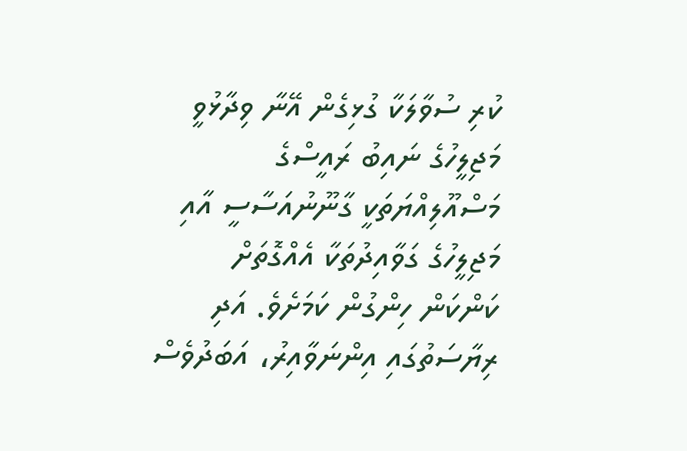ކުރި ސުވާލަކާ ގުޅިގެން އޭނާ ވިދާޅުވީ މަޖިލީހުގެ ނައިބު ރައީސްގެ މަސްއޫލިއްޔަތަކީ ގާނޫނުއަސާސީ އާއި މަޖިލީހުގެ ގަވާއިދުތަކާ އެއްގޮތަށް ކަންކަން ހިންގުން ކަމަށެވެ. އަދި ރިޔާސަތުގައި އިންނަވާއިރު، އަބަދުވެސް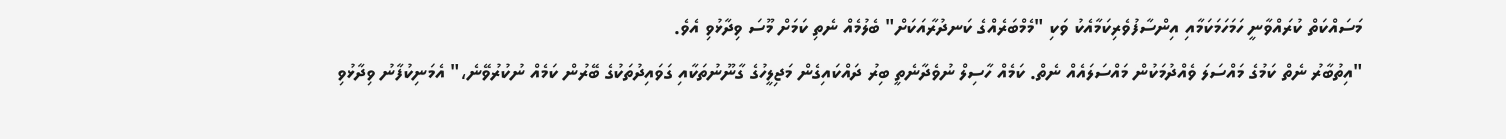މަސައްކަތް ކުރައްވާނީ ހަމަހަމަކަމާއި އިންސާފުވެރިކަމާއެކު ވަކި "މެމްބަރެއްގެ ކަނދުރާއަކަށް" ބެލުމެއް ނެތި ކަމަށް މޫސަ ވިދާޅުވި އެވެ.
"އިތުބާރު ނެތް ކަމުގެ މައްސަލަ ވެއްދުމަކުން މައްސަލައެއް ނެތް. ކަމެއް ހާސިލް ނުވެދާނެތީ ބިރު ދައްކައިގެން މަޖިލީހުގެ ގާނޫނުތަކާއި ގަވައިދުތަކުގެ ބޭރުން ކަމެއް ނުކުރުވޭނެ،" އެމަނިކުފާނު ވިދާޅުވި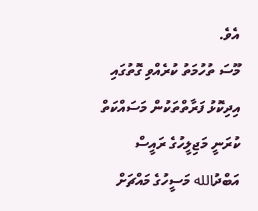އެވެ.
މޫސަ ތުހުމަތު ކުރެއްވި ގޮތުގައި އިދިކޮޅު ފަރާތްތަކުން މަސައްކަތް ކުރަނީ މަޖިލީހުގެ ރައީސް އަބްދުالله މަސީހުގެ މައްޗަށް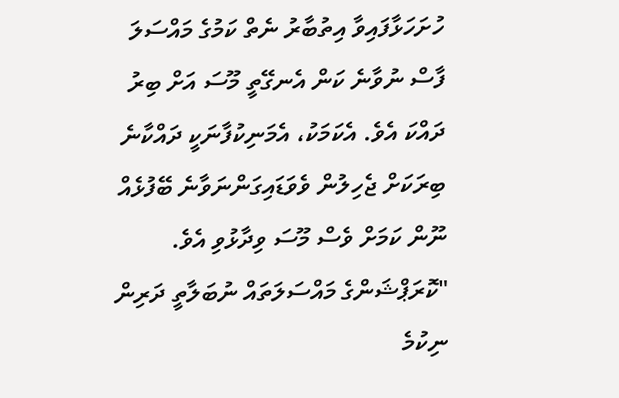ހުށަހަޅާފައިވާ އިތުބާރު ނެތް ކަމުގެ މައްސަލަ ފާސް ނުވާނެ ކަން އެނގޭތީ މޫސަ އަށް ބިރު ދައްކަ އެވެ. އެކަމަކު، އެމަނިކުފާނަކީ ދައްކާނެ ބިރަކަށް ޖެހިލުން ވެވަޑައިގަންނަވާނެ ބޭފުޅެއް ނޫން ކަމަށް ވެސް މޫސަ ވިދާޅުވި އެވެ.
"ކޮރަޕްޝަންގެ މައްސަލަތައް ނުބަލާތީ ދަރިން ނިކުމެ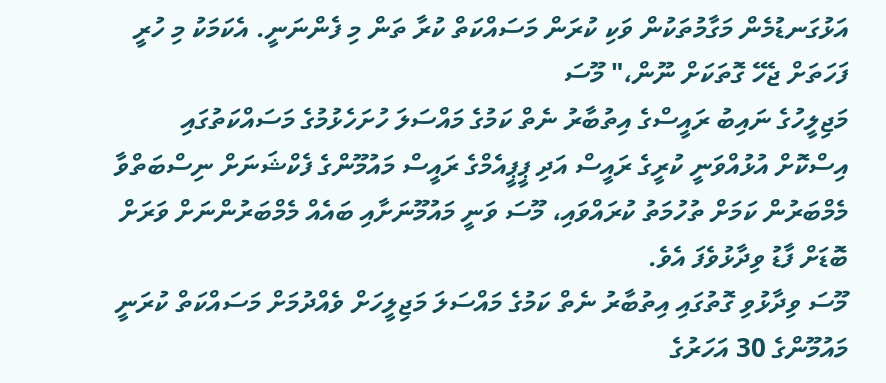އަޅުގަނޑުމެން މަގާމުތަކުން ވަކި ކުރަން މަސައްކަތް ކުރާ ތަން މި ފެންނަނީ. އެކަމަކު މި ހުރީ ފަހަތަށް ޖެހޭ ގޮތަކަށް ނޫން،" މޫސަ
މަޖިލީހުގެ ނައިބު ރައީސްގެ އިތުބާރު ނެތް ކަމުގެ މައްސަލަ ހުށަހެޅުމުގެ މަސައްކަތުގައި އިސްކޮށް އުޅުއްވަނީ ކުރީގެ ރައީސް އަދި ޕީޕީއެމްގެ ރައީސް މައުމޫންގެ ފެކްޝަނަށް ނިސްބަތްވާ މެމްބަރުން ކަމަށް ތުހުމަތު ކުރައްވައި، މޫސަ ވަނީ މައުމޫނަށާއި ބައެއް މެމްބަރުންނަށް ވަރަށް ބޮޑަށް ފާޑު ވިދާޅުވެފަ އެވެ.
މޫސަ ވިދާޅުވި ގޮތުގައި އިތުބާރު ނެތް ކަމުގެ މައްސަލަ މަޖިލީހަށް ވެއްދުމަށް މަސައްކަތް ކުރަނީ މައުމޫންގެ 30 އަހަރުގެ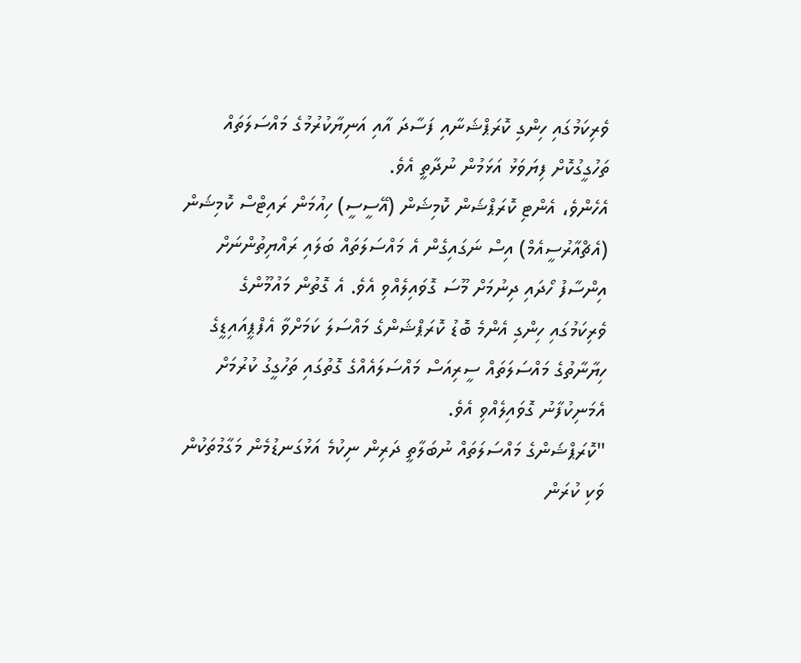ވެރިކަމުގައި ހިންގި ކޮރަޕްޝަނާއި ފަސާދަ އާއި އަނިޔާކުރުމުގެ މައްސަލަތައް ތަހުގީގުކޮށް ފިޔަވަޅު އަޅަމުން ނުދާތީ އެވެ.
އެހެންވެ، އެންޓި ކޮރަޕްޝަން ކޮމިޝަން (އޭސީސީ) ހިއުމަން ރައިޓްސް ކޮމިޝަން (އެޗްއާރުސީއެމް) އިސް ނަގައިގެން އެ މައްސަލަތައް ބަލައި ރައްޔިތުންނަށް އިންސާފު ހޯދައި ދިނުމަށް މޫސަ ގޮވައިލެއްވި އެވެ. އެ ގޮތުން މައުމޫންގެ ވެރިކަމުގައި ހިންގި އެންމެ ބޮޑު ކޮރަޕްޝަންގެ މައްސަލަ ކަމަށްވާ އެފްޕީއައިޑީގެ ހިޔާނާތުގެ މައްސަލަތައް ސީރިއަސް މައްސަލައެއްގެ ގޮތުގައި ތަހުގީގު ކުރުމަށް އެމަނިކުފާނު ގޮވައިލެއްވި އެވެ.
"ކޮރަޕްޝަންގެ މައްސަލަތައް ނުބަލާތީ ދަރިން ނިކުމެ އަޅުގަނޑުމެން މަގާމުތަކުން ވަކި ކުރަން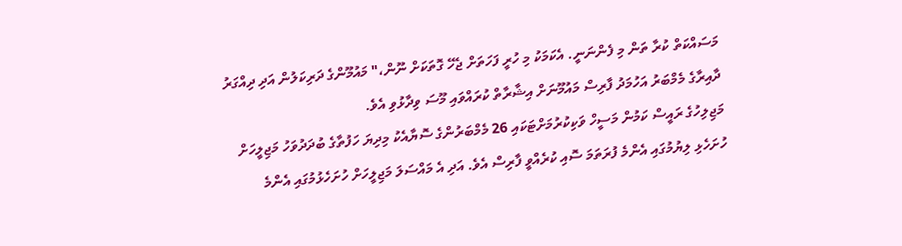މަސައްކަތް ކުރާ ތަން މި ފެންނަނީ. އެކަމަކު މި ހުރީ ފަހަތަށް ޖެހޭ ގޮތަކަށް ނޫން،" މައުމޫންގެ ދަރިކަލުން އަދި ދިއްގަރު ދާއިރާގެ މެމްބަރު އަހުމަދު ފާރިސް މައުމޫނަށް އިޝާރާތް ކުރައްވައި މޫސަ ވިދާޅުވި އެވެ.
މަޖިލިހުގެ ރައީސް ކަމުން މަސީހް ވަކިކުރުމަށްޓަކައި 26 މެމްބަރުންގެ ސޮޔާއެކު މިދިޔަ ހަފުތާގެ ބުދަދުވަހު މަޖިލީހަށް ހުށަހެޅި ލިޔުމުގައި އެންމެ ފުރަތަމަ ސޮއި ކުރެއްވީ ފާރިސް އެވެ. އަދި އެ މައްސަލަ މަޖިލީހަށް ހުށަހެޅުމުގައި އެންމެ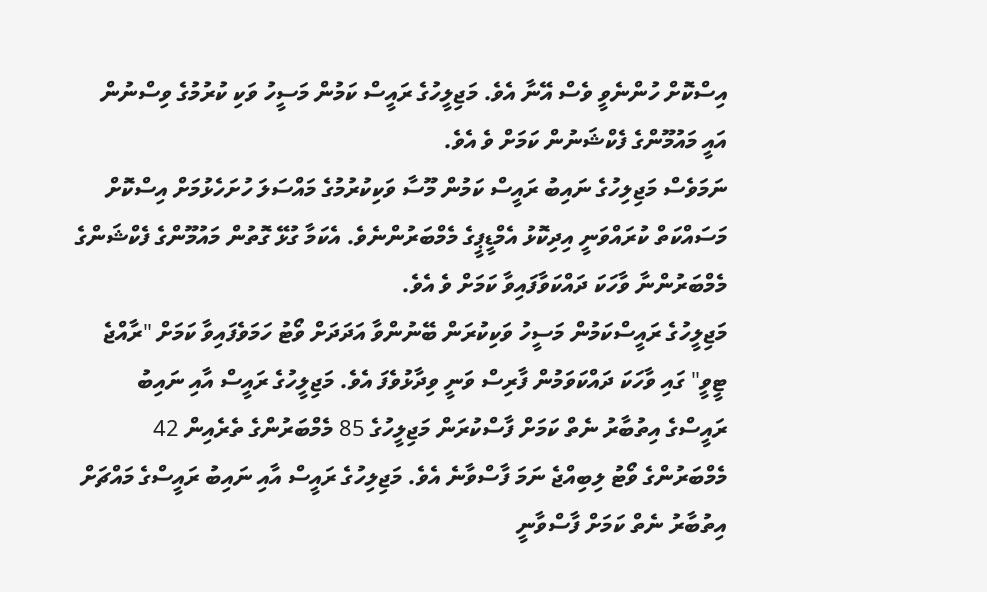އިސްކޮށް ހުންނެވީ ވެސް އޭނާ އެވެ. މަޖިލީހުގެ ރައީސް ކަމުން މަސީހު ވަކި ކުރުމުގެ ވިސްނުން އައީ މައުމޫންގެ ފެކްޝަނުން ކަމަށް ވެ އެވެ.
ނަމަވެސް މަޖިލިހުގެ ނައިބު ރައީސް ކަމުން މޫސާ ވަކިކުރުމުގެ މައްސަލަ ހުށަހެޅުމަށް އިސްކޮށް މަސައްކަތް ކުރައްވަނީ އިދިކޮޅު އެމްޑީޕީގެ މެމްބަރުންނެވެ. އެކަމާ ގުޅޭ ގޮތުން މައުމޫންގެ ފެކްޝަންގެ މެމްބަރުންނާ ވާހަކަ ދައްކަވާފައިވާ ކަމަށް ވެ އެވެ.
މަޖިލީހުގެ ރައީސްކަމުން މަސީހު ވަކިކުރަން ބޭނުންވާ އަދަދަށް ވޯޓު ހަމަވެފައިވާ ކަމަށް "ރާއްޖެ ޓީވީ" ގައި ވާހަކަ ދައްކަވަމުން ފާރިސް ވަނީ ވިދާޅުވެފަ އެވެ. މަޖިލީހުގެ ރައީސް އާއި ނައިބު ރައީސްގެ އިތުބާރު ނެތް ކަމަށް ފާސްކުރަން މަޖިލީހުގެ 85 މެމްބަރުންގެ ތެރެއިން 42 މެމްބަރުންގެ ވޯޓު ލިބިއްޖެ ނަމަ ފާސްވާނެ އެވެ. މަޖިލިހުގެ ރައީސް އާއި ނައިބު ރައީސްގެ މައްޗަށް އިތުބާރު ނެތް ކަމަށް ފާސްވާނީ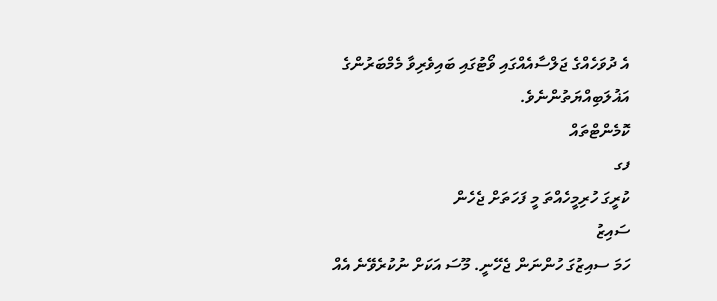އެ ދުވަހެއްގެ ޖަލްސާއެއްގައި ވޯޓުގައި ބައިވެރިވާ މެމްބަރުންގެ އަޣުލަބިއްޔަތުންނެވެ.
ކޮމެންޓްތައް
ފގ
ކުރީގަ ހުރިމީހެއްތަ މީ ފަހަތަށް ޖެހެން
ސައިޒު
ހަމަ ސއިޒުގަ ހުންނަން ޖެހޭނީ. މޫސަ އަކަށް ނުކުރެވޭނެ އެއް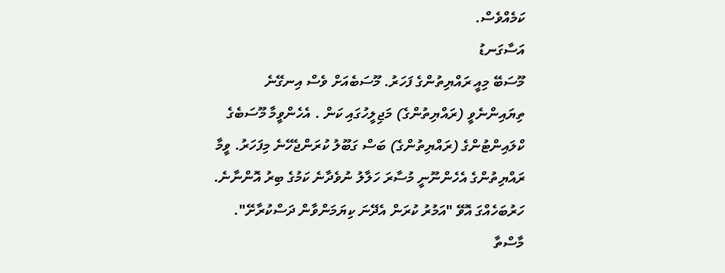ކަމެއްވެސް.
އަސާގަނޑު
މޫސަބޭ މިއީ ރައްޔިތުންގެ ފަހަރު. މޫސަބެއަށް ވެސް އިނގޭނެ ތިޔައިންނެވީ (ރައްޔިތުންގެ) މަޖިލީހުގައި ކަން . އެހެންވީމާ މޫސަބެގެ ކްލައިންޓުންގެ (ރައްޔިތުންގެ) ބަސް ގަބޫލު ކުރަންޖެހޭނެ މިފަހަރު. ވީމާ ރައްޔިތުންގެ އެހެންނޫނީ މުސާރަ ހަލާލު ނުވެދާނެ ކަމުގެ ބިރު އޮންނާނެ. ހަރުބަހެއްގަ އޮވޭ "އަމުރު ކުރަން އެދޭނަ ކިޔަމަންވާން ދަސްކުރާށޭ".
މާސްތާ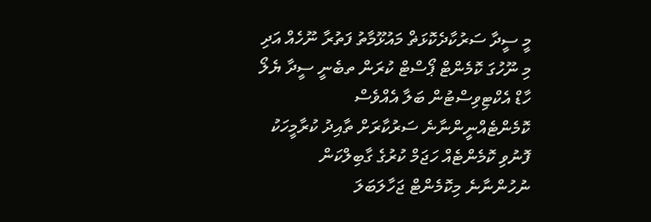މީ ސީދާ ސަރުކާދެކޮޅަޡް މައުޅޫމާތު ފަތުރާ ނޫހެއް އަދި މި ނޫހުގަ ކޮމެންޓް ޕޯސްޓް ކުރަން ތބެނީ ސީދާ ޔެލޯ ހާޑް އެކްޓިވިސްޓުން ބަލާ އެއްވެސް ކޮމެންޓެއްނީންނާނެ ސަރުކާރަށް ތާއިދު ކުރާމީހަކު ފޮނުވި ކޮމެންޓެއް ހަޖަމް ކުރުގެ ގާބިލްކަން ނުހުންނާނެ މިކޮމެންޓް ޖަހާލަބަލަ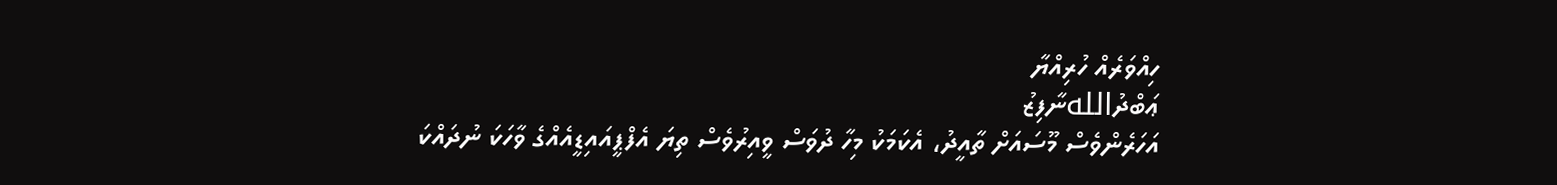ހިއްވަރެއް ހުރިއްޔާ
ޢަބްދުاللهނާފިޒު
އަހަރެންވެސް މޫސައަށް ތާއީދު، އެކަމަކު މިހާ ދުވަސް ވީއިރުވެސް ތިޔަ އެފްޕީއައިޑީއެއްގެ ވާހަކަ ނުދައްކަ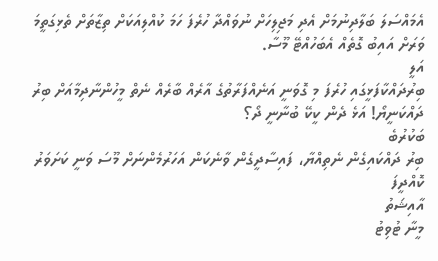އެމައްސަލަ ބަލާދިނުމަށް އެދި މަޖިލިހަށް ނުވައްދާ ހުރެފަ ހަމަ ކުއްލިއަކަށް ތިޒާތަށް ތެޅިގަތީމަ ވަރަށް އައިބު ގޮތެއް އެބަހުއްޓޭ މޫސާ.
އަލީ
ބިރުދައްކާފަޅީގައި ހުރެފަ މި ގޮވަނީ އަނެއްފަރާތުގެ އާރެއް ބާރެއް ނެތް މީހުންނާދިމާއަށް ބިރު ދައްކަނީޔޯ! އަޅެ ދެން ކީކޭ ބުނާނީ ދޯ؟
ބަކުރުބެ
ބިރު ދައްކައިގެން ނެތިއްޔާ، ފައިސާދީގެން ވާނެކަން އަހަރުމެންނަށް މޫސަ ވަނީ ކަށަވަރު ކޮއްދީފަ
އާއިޝަތު
މީނާ ޓުވިޓު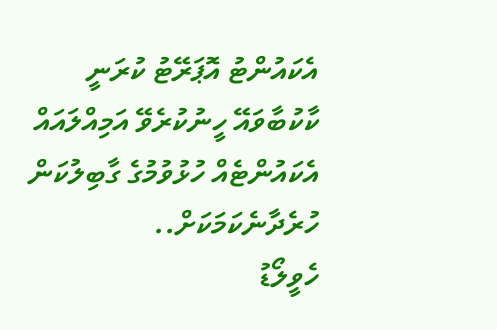އެކައުންޓު އޮޕަރޭޓު ކުރަނީ ކާކުބާވައޭ ހީނުކުރެވޭ އަމިއްލައައް އެކައުންޓެއް ހުޅުވުމުގެ ގާބިލުކަން ހުރެދާނެކަމަކަށް..
ހެވީލޯޑު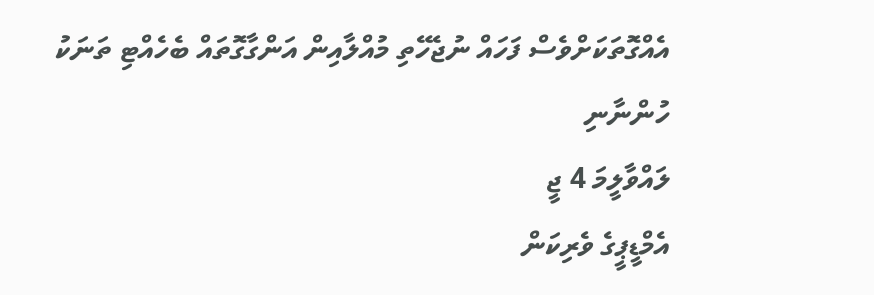އެއްގޮތަކަށްވެސް ފަހައް ނުޖެހޭތި މުއްލާއިން އަންގާގޮތައް ބެހެއްޓި ތަނަކު ހުންނާނި
ލައްވާލީމަ 4 ޖީ
އެމްޑީޕީގެ ވެރިކަން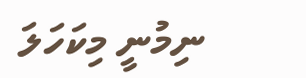ނިމުނީ މިކަހަލަ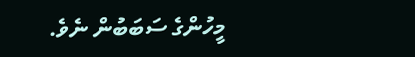މީހުންގެ ސަބަބުން ނެވެ.